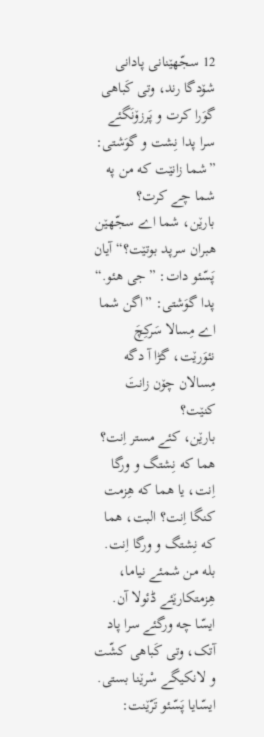12 سجّهێنانی پادانی شۆدگا رند، وتی کَباهی گوَرا کرت و پَرزۆنَگئے سرا پدا نِشت و گوَشتی: ”شما زانێت که من په شما چے کرت؟
بارێن، شما اے سجّهێن هبران سرپد بوتێت؟“ آیان پَسّئو دات: ”جی هئو.“
پدا گوَشتی: ”اگن شما اے مِسالا سَرکِچَ نئوَرێت، گڑا آ دگه مِسالان چۆن زانتَ کنێت؟
بارێن، کئے مستر اِنت؟ هما که نِشتگ و ورگا اِنت، یا هما که هِزمت کنگا اِنت؟ البت، هما که نِشتگ و ورگا اِنت. بله من شمئے نیاما، هِزمتکارێئے ڈئولا آن.
ایسّا چه ورگئے سرا پاد آتک، وتی کَباهی کشّت و لانکیگے سْرێنا بستی.
ایسّایا پَسّئو تَرّێنت: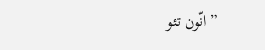”انّون تئو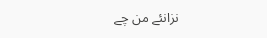نزانئے من چے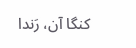کنگا آن، رَندا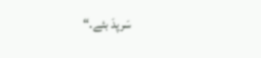سَرپدَ بئے.“